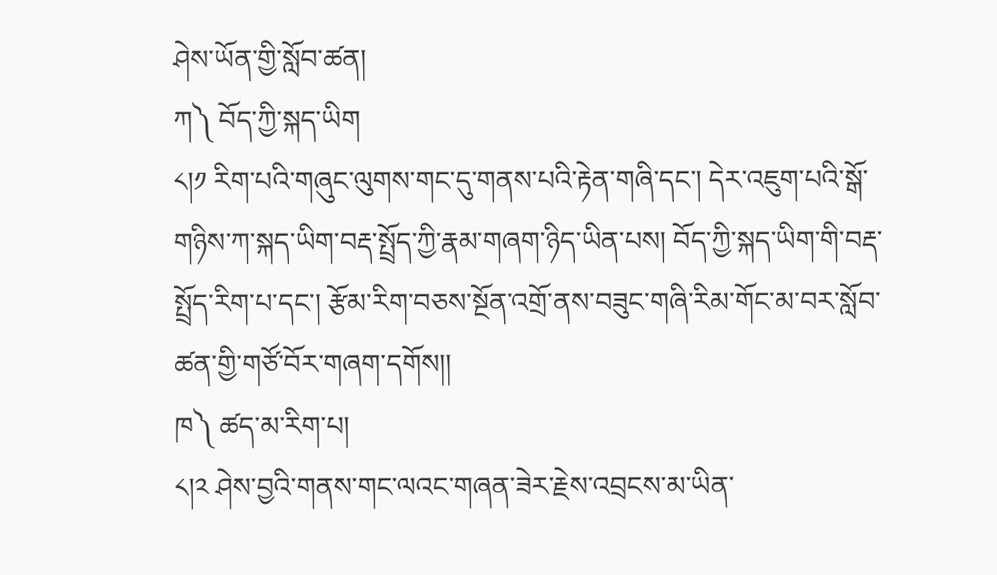ཤེས་ཡོན་གྱི་སློབ་ཚན།
ཀ༽ བོད་ཀྱི་སྐད་ཡིག
༨།༡ རིག་པའི་གཞུང་ལུགས་གང་དུ་གནས་པའི་རྟེན་གཞི་དང་། དེར་འཇུག་པའི་སྒོ་གཉིས་ཀ་སྐད་ཡིག་བརྡ་སྤྲོད་ཀྱི་རྣམ་གཞག་ཉིད་ཡིན་པས། བོད་ཀྱི་སྐད་ཡིག་གི་བརྡ་སྤྲོད་རིག་པ་དང་། རྩོམ་རིག་བཅས་སྔོན་འགྲོ་ནས་བཟུང་གཞི་རིམ་གོང་མ་བར་སློབ་ཚན་གྱི་གཙོ་བོར་གཞག་དགོས།།
ཁ༽ ཚད་མ་རིག་པ།
༨།༢ ཤེས་བྱའི་གནས་གང་ལའང་གཞན་ཟེར་རྗེས་འབྲངས་མ་ཡིན་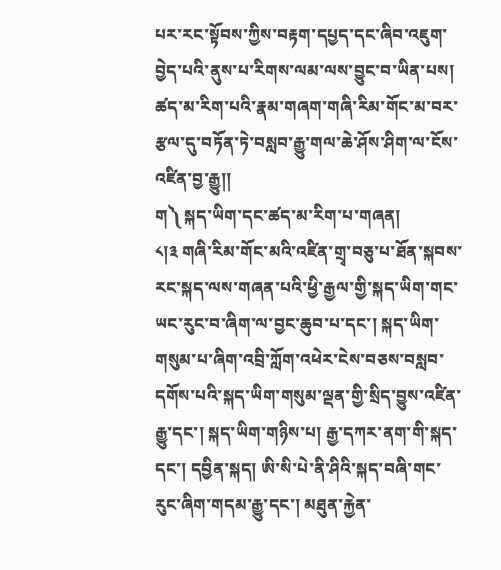པར་རང་སྟོབས་ཀྱིས་བརྟག་དཔྱད་དང་ཞིབ་འཇུག་བྱེད་པའི་ནུས་པ་རིགས་ལམ་ལས་བྱུང་བ་ཡིན་པས། ཚད་མ་རིག་པའི་རྣམ་གཞག་གཞི་རིམ་གོང་མ་བར་རྩལ་དུ་བཏོན་ཏེ་བསླབ་རྒྱུ་གལ་ཆེ་ཤོས་ཤིག་ལ་ངོས་འཛིན་བྱ་རྒྱུ།།
ག༽ སྐད་ཡིག་དང་ཚད་མ་རིག་པ་གཞན།
༨།༣ གཞི་རིམ་གོང་མའི་འཛིན་གྲྭ་བཅུ་པ་ཐོན་སྐབས་རང་སྐད་ལས་གཞན་པའི་ཕྱི་རྒྱལ་གྱི་སྐད་ཡིག་གང་ཡང་རུང་བ་ཞིག་ལ་བྱང་ཆུབ་པ་དང་། སྐད་ཡིག་གསུམ་པ་ཞིག་འབྲི་ཀློག་འཕེར་ངེས་བཅས་བསླབ་དགོས་པའི་སྐད་ཡིག་གསུམ་ལྡན་གྱི་སྲིད་བྱུས་འཛིན་རྒྱུ་དང་། སྐད་ཡིག་གཉིས་པ། རྒྱ་དཀར་ནག་གི་སྐད་དང་། དབྱིན་སྐད། ཨི་སི་པེ་ནི་ཤིའི་སྐད་བཞི་གང་རུང་ཞིག་གདམ་རྒྱུ་དང་། མཐུན་རྐྱེན་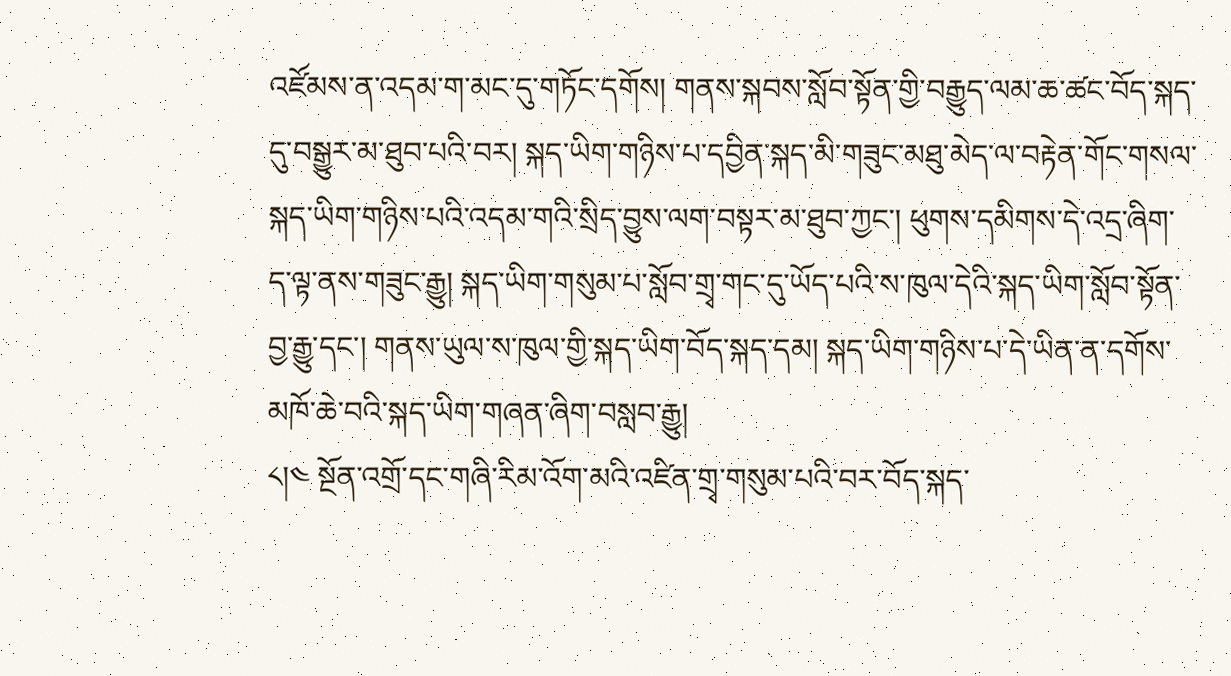འཛོམས་ན་འདམ་ག་མང་དུ་གཏོང་དགོས། གནས་སྐབས་སློབ་སྟོན་གྱི་བརྒྱུད་ལམ་ཆ་ཚང་བོད་སྐད་དུ་བསྒྱུར་མ་ཐུབ་པའི་བར། སྐད་ཡིག་གཉིས་པ་དབྱིན་སྐད་མི་གཟུང་མཐུ་མེད་ལ་བརྟེན་གོང་གསལ་སྐད་ཡིག་གཉིས་པའི་འདམ་གའི་སྲིད་བྱུས་ལག་བསྟར་མ་ཐུབ་ཀྱང་། ཕུགས་དམིགས་དེ་འདྲ་ཞིག་ད་ལྟ་ནས་གཟུང་རྒྱུ། སྐད་ཡིག་གསུམ་པ་སློབ་གྲྭ་གང་དུ་ཡོད་པའི་ས་ཁུལ་དེའི་སྐད་ཡིག་སློབ་སྟོན་བྱ་རྒྱུ་དང་། གནས་ཡུལ་ས་ཁུལ་གྱི་སྐད་ཡིག་བོད་སྐད་དམ། སྐད་ཡིག་གཉིས་པ་དེ་ཡིན་ན་དགོས་མཁོ་ཆེ་བའི་སྐད་ཡིག་གཞན་ཞིག་བསླབ་རྒྱུ།
༨།༤ སྔོན་འགྲོ་དང་གཞི་རིམ་འོག་མའི་འཛིན་གྲྭ་གསུམ་པའི་བར་བོད་སྐད་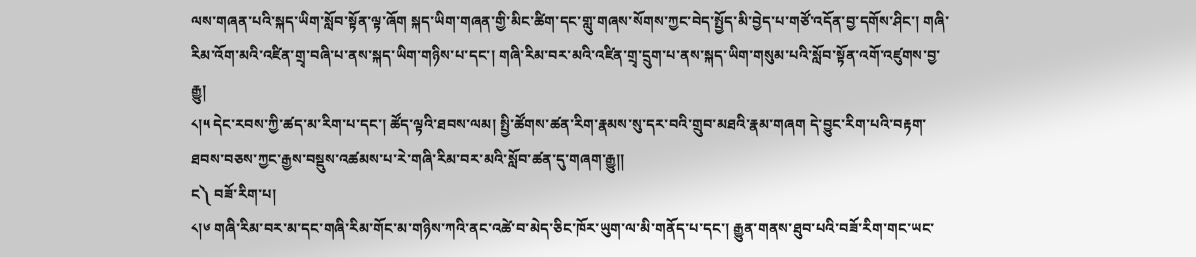ལས་གཞན་པའི་སྐད་ཡིག་སློབ་སྟོན་ལྟ་ཞོག སྐད་ཡིག་གཞན་གྱི་མིང་ཚིག་དང་གླུ་གཞས་སོགས་ཀྱང་བེད་སྤྱོད་མི་བྱེད་པ་གཙོ་འདོན་བྱ་དགོས་ཤིང་། གཞི་རིམ་འོག་མའི་འཛིན་གྲྭ་བཞི་པ་ནས་སྐད་ཡིག་གཉིས་པ་དང་། གཞི་རིམ་བར་མའི་འཛིན་གྲྭ་དྲུག་པ་ནས་སྐད་ཡིག་གསུམ་པའི་སློབ་སྟོན་འགོ་འཛུགས་བྱ་རྒྱུ།
༨།༥ དེང་རབས་ཀྱི་ཚད་མ་རིག་པ་དང་། ཚོད་ལྟའི་ཐབས་ལམ། སྤྱི་ཚོགས་ཚན་རིག་རྣམས་སུ་དར་བའི་གྲུབ་མཐའི་རྣམ་གཞག དེ་བྱུང་རིག་པའི་བརྟག་ཐབས་བཅས་ཀྱང་རྒྱས་བསྡུས་འཚམས་པ་རེ་གཞི་རིམ་བར་མའི་སློབ་ཚན་དུ་གཞག་རྒྱུ།།
ང༽ བཟོ་རིག་པ།
༨།༦ གཞི་རིམ་བར་མ་དང་གཞི་རིམ་གོང་མ་གཉིས་ཀའི་ནང་འཚེ་བ་མེད་ཅིང་ཁོར་ཡུག་ལ་མི་གནོད་པ་དང་། རྒྱུན་གནས་ཐུབ་པའི་བཟོ་རིག་གང་ཡང་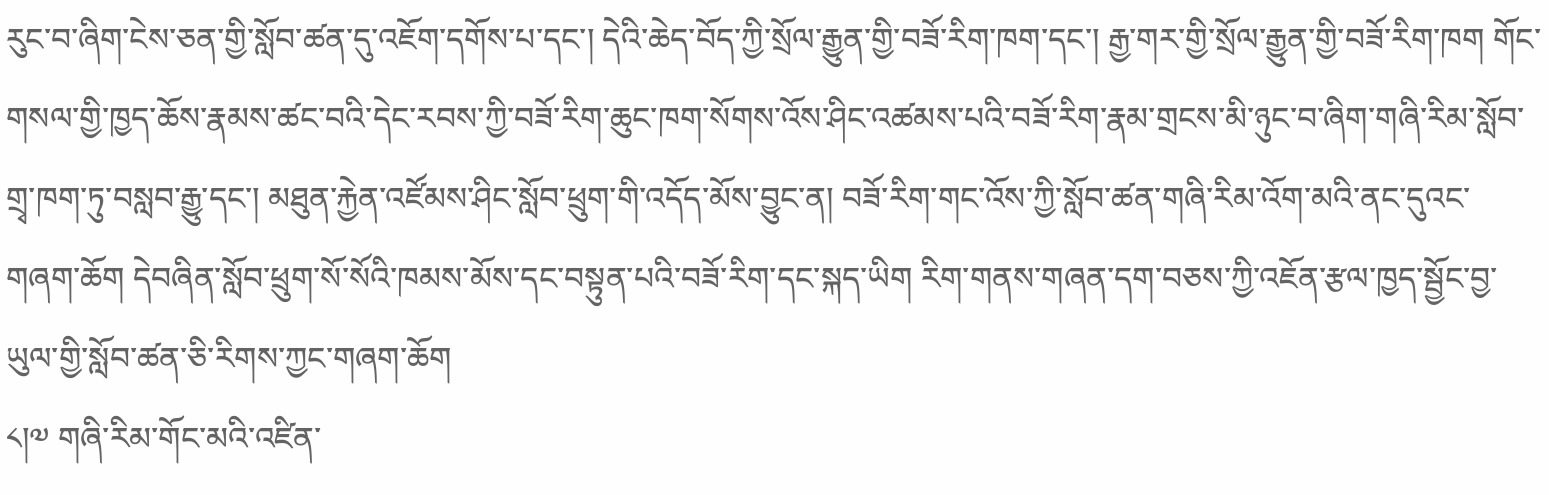རུང་བ་ཞིག་ངེས་ཅན་གྱི་སློབ་ཚན་དུ་འཇོག་དགོས་པ་དང་། དེའི་ཆེད་བོད་ཀྱི་སྲོལ་རྒྱུན་གྱི་བཟོ་རིག་ཁག་དང་། རྒྱ་གར་གྱི་སྲོལ་རྒྱུན་གྱི་བཟོ་རིག་ཁག གོང་གསལ་གྱི་ཁྱད་ཆོས་རྣམས་ཚང་བའི་དེང་རབས་ཀྱི་བཟོ་རིག་ཆུང་ཁག་སོགས་འོས་ཤིང་འཚམས་པའི་བཟོ་རིག་རྣམ་གྲངས་མི་ཉུང་བ་ཞིག་གཞི་རིམ་སློབ་གྲྭ་ཁག་ཏུ་བསླབ་རྒྱུ་དང་། མཐུན་རྐྱེན་འཛོམས་ཤིང་སློབ་ཕྲུག་གི་འདོད་མོས་བྱུང་ན། བཟོ་རིག་གང་འོས་ཀྱི་སློབ་ཚན་གཞི་རིམ་འོག་མའི་ནང་དུའང་གཞག་ཆོག དེབཞིན་སློབ་ཕྲུག་སོ་སོའི་ཁམས་མོས་དང་བསྟུན་པའི་བཟོ་རིག་དང་སྐད་ཡིག རིག་གནས་གཞན་དག་བཅས་ཀྱི་འཇོན་རྩལ་ཁྱད་སྦྱོང་བྱ་ཡུལ་གྱི་སློབ་ཚན་ཅི་རིགས་ཀྱང་གཞག་ཆོག
༨།༧ གཞི་རིམ་གོང་མའི་འཛིན་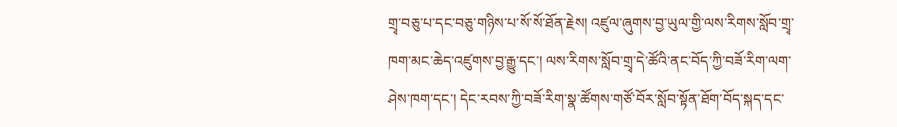གྲྭ་བཅུ་པ་དང་བཅུ་གཉིས་པ་སོ་སོ་ཐོན་རྗེས། འཛུལ་ཞུགས་བྱ་ཡུལ་གྱི་ལས་རིགས་སློབ་གྲྭ་ཁག་མང་ཆེད་འཛུགས་བྱ་རྒྱུ་དང་། ལས་རིགས་སློབ་གྲྭ་དེ་ཚོའི་ནང་བོད་ཀྱི་བཟོ་རིག་ལག་ཤེས་ཁག་དང་། དེང་རབས་ཀྱི་བཟོ་རིག་སྣ་ཚོགས་གཙོ་བོར་སློབ་སྟོན་ཐོག་བོད་སྐད་དང་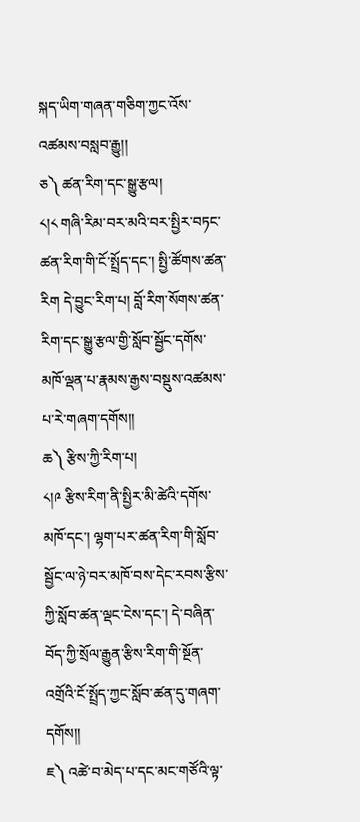སྐད་ཡིག་གཞན་གཅིག་ཀྱང་འོས་འཚམས་བསླབ་རྒྱུ།།
ཅ༽ ཚན་རིག་དང་སྒྱུ་རྩལ།
༨།༨ གཞི་རིམ་བར་མའི་བར་སྤྱིར་བཏང་ཚན་རིག་གི་ངོ་སྤྲོད་དང་། སྤྱི་ཚོགས་ཚན་རིག དེ་བྱུང་རིག་པ། བློ་རིག་སོགས་ཚན་རིག་དང་སྒྱུ་རྩལ་གྱི་སློབ་སྦྱོང་དགོས་མཁོ་ལྡན་པ་རྣམས་རྒྱས་བསྡུས་འཚམས་པ་རེ་གཞག་དགོས།།
ཆ༽ རྩིས་ཀྱི་རིག་པ།
༨།༩ རྩིས་རིག་ནི་སྤྱིར་མི་ཚེའི་དགོས་མཁོ་དང་། ལྷག་པར་ཚན་རིག་གི་སློབ་སྦྱོང་ལ་ཉེ་བར་མཁོ་བས་དེང་རབས་རྩིས་ཀྱི་སློབ་ཚན་ལྡང་ངེས་དང་། དེ་བཞིན་བོད་ཀྱི་སྲོལ་རྒྱུན་རྩིས་རིག་གི་སྔོན་འགྲོའི་ངོ་སྤྲོད་ཀྱང་སློབ་ཚན་དུ་གཞག་དགོས།།
ཇ༽ འཚེ་བ་མེད་པ་དང་མང་གཙོའི་ལྟ་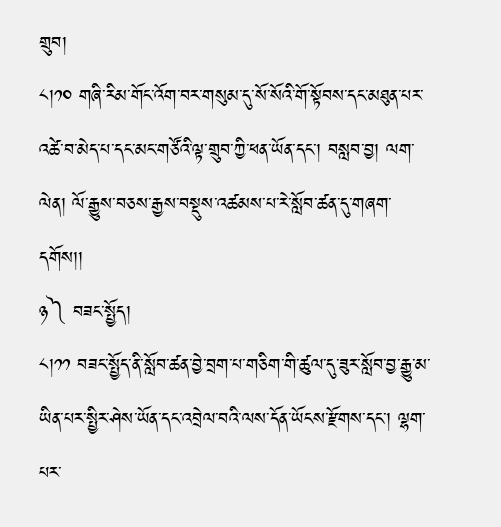གྲུབ།
༨།༡༠ གཞི་རིམ་གོང་འོག་བར་གསུམ་དུ་སོ་སོའི་གོ་སྟོབས་དང་མཐུན་པར་འཚེ་བ་མེད་པ་དང་མང་གཙོའི་ལྟ་གྲུབ་ཀྱི་ཕན་ཡོན་དང་། བསླབ་བྱ། ལག་ལེན། ལོ་རྒྱུས་བཅས་རྒྱས་བསྡུས་འཚམས་པ་རེ་སློབ་ཚན་དུ་གཞག་དགོས།།
ཉ༽ བཟང་སྤྱོད།
༨།༡༡ བཟང་སྤྱོད་ནི་སློབ་ཚན་བྱེ་བྲག་པ་གཅིག་གི་ཚུལ་དུ་ཟུར་སློབ་བྱ་རྒྱུ་མ་ཡིན་པར་སྤྱིར་ཤེས་ཡོན་དང་འབྲེལ་བའི་ལས་དོན་ཡོངས་རྫོགས་དང་། ལྷག་པར་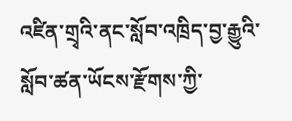འཛིན་གྲྭའི་ནང་སློབ་འཁྲིད་བྱ་རྒྱུའི་སློབ་ཚན་ཡོངས་རྫོགས་ཀྱི་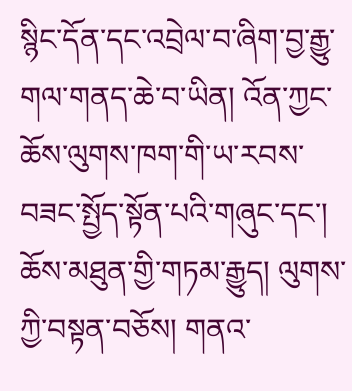སྙིང་དོན་དང་འབྲེལ་བ་ཞིག་བྱ་རྒྱུ་གལ་གནད་ཆེ་བ་ཡིན། འོན་ཀྱང་ཆོས་ལུགས་ཁག་གི་ཡ་རབས་བཟང་སྤྱོད་སྟོན་པའི་གཞུང་དང་། ཆོས་མཐུན་གྱི་གཏམ་རྒྱུད། ལུགས་ཀྱི་བསྟན་བཅོས། གནའ་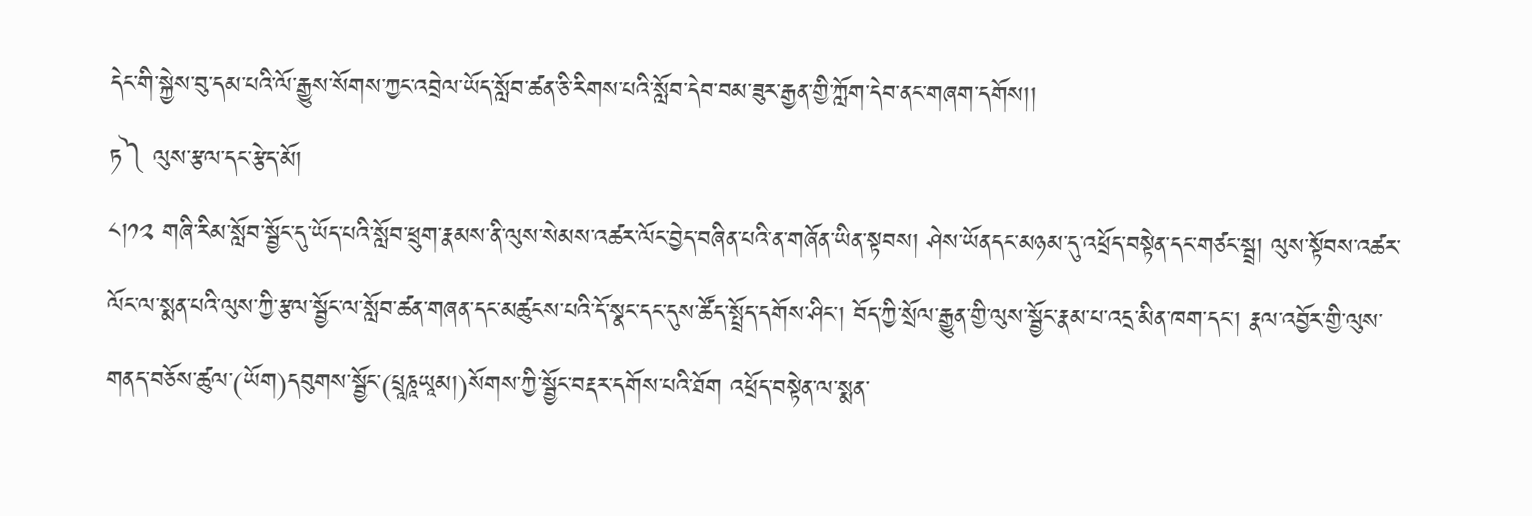དེང་གི་སྐྱེས་བུ་དམ་པའི་ལོ་རྒྱུས་སོགས་ཀྱང་འབྲེལ་ཡོད་སློབ་ཚན་ཅི་རིགས་པའི་སློབ་དེབ་བམ་ཟུར་རྒྱན་གྱི་ཀློག་དེབ་ནང་གཞག་དགོས།།
ཏ༽ ལུས་རྩལ་དང་རྩེད་མོ།
༨།༡༢ གཞི་རིམ་སློབ་སྦྱོང་དུ་ཡོད་པའི་སློབ་ཕྲུག་རྣམས་ནི་ལུས་སེམས་འཚར་ལོང་བྱེད་བཞིན་པའི་ན་གཞོན་ཡིན་སྟབས། ཤེས་ཡོནདང་མཉམ་དུ་འཕྲོད་བསྟེན་དང་གཙང་སྦྲ། ལུས་སྟོབས་འཚར་ལོང་ལ་སྨན་པའི་ལུས་ཀྱི་རྩལ་སྦྱོང་ལ་སློབ་ཚན་གཞན་དང་མཚུངས་པའི་དོ་སྣང་དང་དུས་ཚོད་སྤྲོད་དགོས་ཤིང་། བོད་ཀྱི་སྲོལ་རྒྱུན་གྱི་ལུས་སྦྱོང་རྣམ་པ་འདྲ་མིན་ཁག་དང་། རྣལ་འབྱོར་གྱི་ལུས་གནད་བཅོས་ཚུལ་(ཡོག)དབུགས་སྦྱོང་(པྲཱཎཱཡཱམ།)སོགས་ཀྱི་སྦྱོང་བརྡར་དགོས་པའི་ཐོག འཕྲོད་བསྟེན་ལ་སྨན་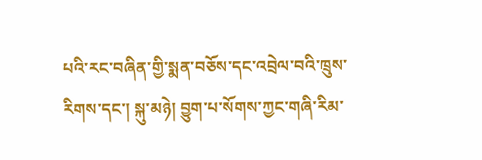པའི་རང་བཞིན་གྱི་སྨན་བཅོས་དང་འབྲེལ་བའི་ཁྲུས་རིགས་དང་། སྐུ་མཉེ། བྱུག་པ་སོགས་ཀྱང་གཞི་རིམ་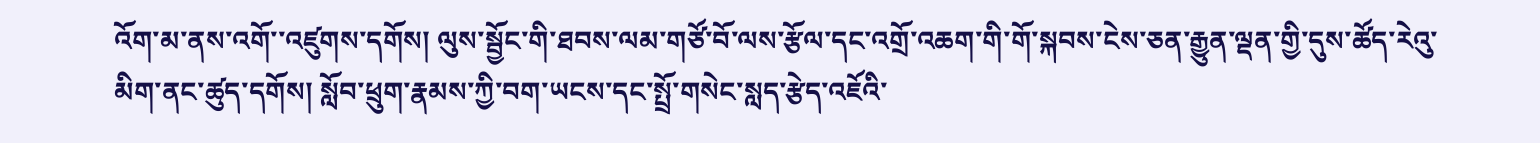འོག་མ་ནས་འགོ་་འཛུགས་དགོས། ལུས་སྦྱོང་གི་ཐབས་ལམ་གཙོ་བོ་ལས་རྩོལ་དང་འགྲོ་འཆག་གི་གོ་སྐབས་ངེས་ཅན་རྒྱུན་ལྡན་གྱི་དུས་ཚོད་རེའུ་མིག་ནང་ཚུད་དགོས། སློབ་ཕྲུག་རྣམས་ཀྱི་བག་ཡངས་དང་སྤྲོ་གསེང་སླད་རྩེད་འཇོའི་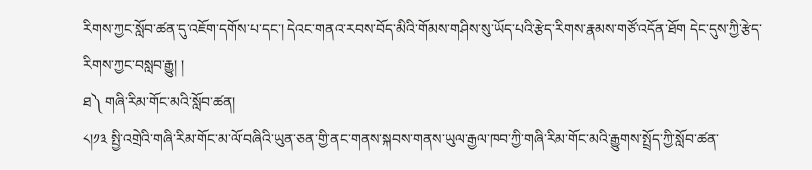རིགས་ཀྱང་སློབ་ཚན་དུ་འཇོག་དགོས་པ་དང་། དེའང་གནའ་རབས་བོད་མིའི་གོམས་གཤིས་སུ་ཡོད་པའི་རྩེད་རིགས་རྣམས་གཙོ་འདོན་ཐོག དེང་དུས་ཀྱི་རྩེད་རིགས་ཀྱང་བསླབ་རྒྱུ། །
ཐ༽ གཞི་རིམ་གོང་མའི་སློབ་ཚན།
༨།༡༣ སྤྱི་འགྲེའི་གཞི་རིམ་གོང་མ་ལོ་བཞིའི་ཡུན་ཅན་གྱི་ནང་གནས་སྐབས་གནས་ཡུལ་རྒྱལ་ཁབ་ཀྱི་གཞི་རིམ་གོང་མའི་རྒྱུགས་སྤྲོད་ཀྱི་སློབ་ཚན་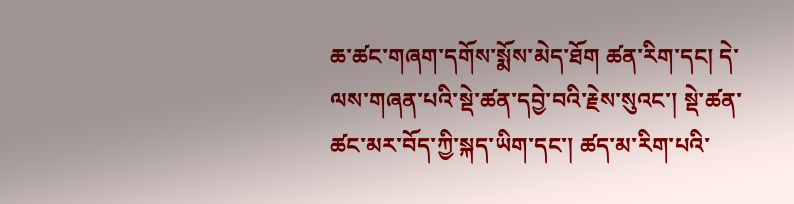ཆ་ཚང་གཞག་དགོས་སྨོས་མེད་ཐོག ཚན་རིག་དང། དེ་ལས་གཞན་པའི་སྡེ་ཚན་དབྱེ་བའི་རྗེས་སུའང་། སྡེ་ཚན་ཚང་མར་བོད་ཀྱི་སྐད་ཡིག་དང་། ཚད་མ་རིག་པའི་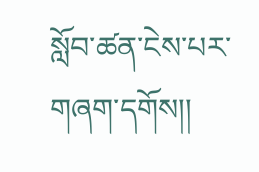སློབ་ཚན་ངེས་པར་གཞག་དགོས།།